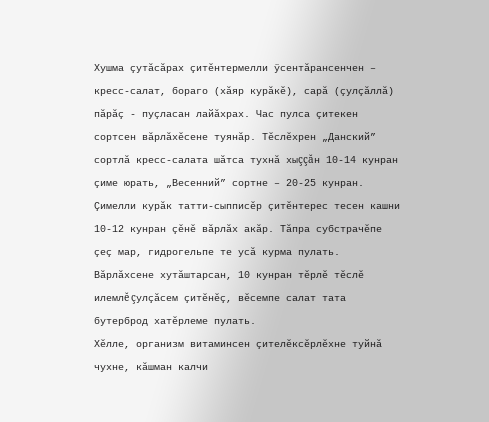Хушма çутăсăрах çитĕнтермелли ÿсентăрансенчен – кресс-салат, бораго (хăяр курăкĕ), сарă (çулçăллă) пăрăç - пуçласан лайăхрах. Час пулса çитекен сортсен вăрлăхĕсене туянăр. Тĕслĕхрен „Данский” сортлă кресс-салата шăтса тухнă хыççăн 10-14 кунран çиме юрать, „Весенний” сортне – 20-25 кунран. Çимелли курăк татти-сыпписĕр çитĕнтерес тесен кашни 10-12 кунран çĕнĕ вăрлăх акăр. Тăпра субстрачĕпе çеç мар, гидрогельпе те усă курма пулать. Вăрлăхсене хутăштарсан, 10 кунран тĕрлĕ тĕслĕ илемлĕ çулçăсем çитĕнĕç, вĕсемпе салат тата бутерброд хатĕрлеме пулать.
Хĕлле, организм витаминсен çителĕксĕрлĕхне туйнă чухне, кăшман калчи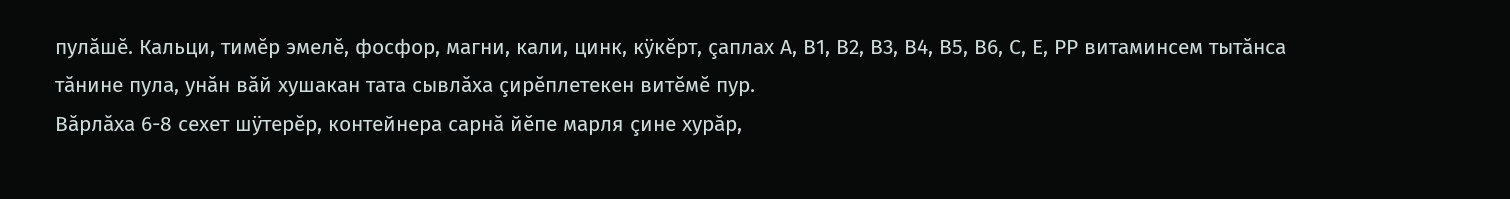пулăшĕ. Кальци, тимĕр эмелĕ, фосфор, магни, кали, цинк, кÿкĕрт, çаплах А, В1, В2, В3, В4, В5, В6, С, Е, РР витаминсем тытăнса тăнине пула, унăн вăй хушакан тата сывлăха çирĕплетекен витĕмĕ пур.
Вăрлăха 6-8 сехет шÿтерĕр, контейнера сарнă йĕпе марля çине хурăр,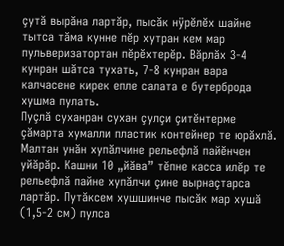çутă вырăна лартăр, пысăк нÿрĕлĕх шайне тытса тăма кунне пĕр хутран кем мар пульверизатортан пĕрĕхтерĕр. Вăрлăх 3-4 кунран шăтса тухать, 7-8 кунран вара калчасене кирек епле салата е бутерброда хушма пулать.
Пуçлă суханран сухан çулçи çитĕнтерме çăмарта хумалли пластик контейнер те юрăхлă. Малтан унăн хупăлчине рельефлă пайĕнчен уйăрăр. Кашни 10 „йăва” тĕпне касса илĕр те рельефлă пайне хупăлчи çине вырнаçтарса лартăр. Путăксем хушшинче пысăк мар хушă (1,5-2 см) пулса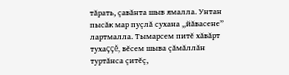тăрать, çавăнта шыв ямалла. Унтан пысăк мар пуçлă сухана „йăвасене” лартмалла. Тымарсем питĕ хăвăрт тухаççĕ, вĕсем шыва çăмăллăн туртăнса çитĕç,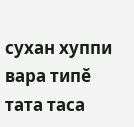сухан хуппи вара типĕ тата таса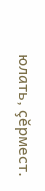юлать, çĕрмест.